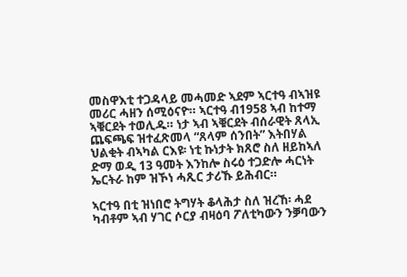መስዋእቲ ተጋዳላይ መሓመድ ኣደም ኣርተዓ ብኣዝዩ መሪር ሓዘን ሰሚዕናዮ። ኣርተዓ ብ1958 ኣብ ከተማ ኣቑርደት ተወሊዱ። ነታ ኣብ ኣቑርደት ብሰራዊት ጸላኢ ጨፍጫፍ ዝተፈጽመላ “ጸላም ሰንበት” እትበሃል ህልቂት ብኣካል ርእዩ፡ ነቲ ኩነታት ክጸሮ ስለ ዘይከኣለ ድማ ወዲ 13 ዓመት እንከሎ ስሩዕ ተጋድሎ ሓርነት ኤርትራ ከም ዝኾነ ሓጺር ታሪኹ ይሕብር።

ኣርተዓ በቲ ዝነበሮ ትግሃት ቆላሕታ ስለ ዝረኸ፡ ሓደ ካብቶም ኣብ ሃገር ሶርያ ብዛዕባ ፖለቲካውን ንቓባውን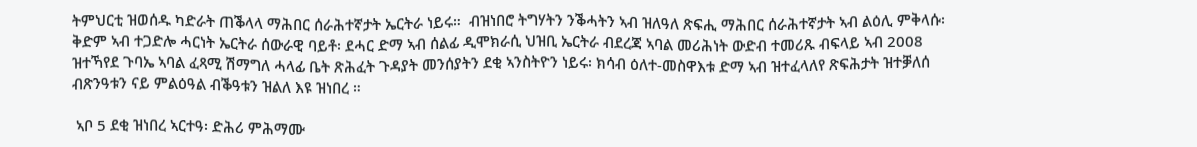ትምህርቲ ዝወሰዱ ካድራት ጠቕላላ ማሕበር ሰራሕተኛታት ኤርትራ ነይሩ።  ብዝነበሮ ትግሃትን ንቕሓትን ኣብ ዝለዓለ ጽፍሒ ማሕበር ሰራሕተኛታት ኣብ ልዕሊ ምቅላሱ፡ ቅድም ኣብ ተጋድሎ ሓርነት ኤርትራ ሰውራዊ ባይቶ፡ ደሓር ድማ ኣብ ሰልፊ ዲሞክራሲ ህዝቢ ኤርትራ ብደረጃ ኣባል መሪሕነት ውድብ ተመሪጹ ብፍላይ ኣብ 2008 ዝተኻየደ ጉባኤ ኣባል ፈጻሚ ሽማግለ ሓላፊ ቤት ጽሕፈት ጉዳያት መንሰያትን ደቂ ኣንስትዮን ነይሩ፡ ክሳብ ዕለተ-መስዋእቱ ድማ ኣብ ዝተፈላለየ ጽፍሕታት ዝተቓለሰ ብጽንዓቱን ናይ ምልዕዓል ብቕዓቱን ዝልለ እዩ ዝነበረ ።

 ኣቦ 5 ደቂ ዝነበረ ኣርተዓ፡ ድሕሪ ምሕማሙ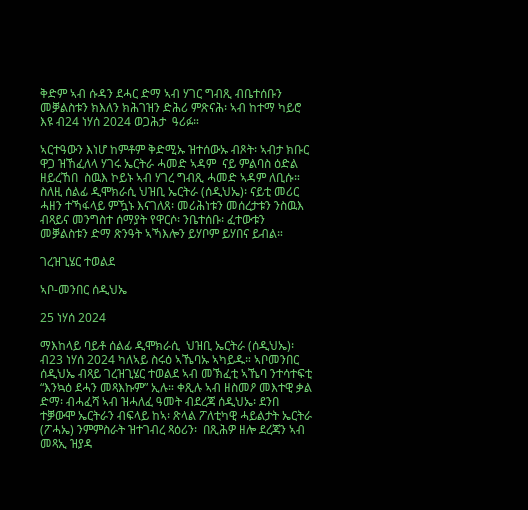ቅድም ኣብ ሱዳን ደሓር ድማ ኣብ ሃገር ግብጺ ብቤተሰቡን መቓልስቱን ክእለን ክሕገዝን ድሕሪ ምጽናሕ፡ ኣብ ከተማ ካይሮ እዩ ብ24 ነሃሰ 2024 ወጋሕታ  ዓሪፉ።

ኣርተዓውን እነሆ ከምቶም ቅድሚኡ ዝተሰውኡ ብጾት፡ ኣብታ ክቡር ዋጋ ዝኸፈለላ ሃገሩ ኤርትራ ሓመድ ኣዳም  ናይ ምልባስ ዕድል ዘይረኸበ  ስዉእ ኮይኑ ኣብ ሃገረ ግብጺ ሓመድ ኣዳም ለቢሱ። ስለዚ ሰልፊ ዲሞክራሲ ህዝቢ ኤርትራ (ሰዲህኤ)፡ ናይቲ መሪር ሓዘን ተኻፋላይ ምዃኑ እናገለጸ፡ መሪሕነቱን መሰረታቱን ንስዉእ ብጻይና መንግስተ ሰማያት የዋርሶ፡ ንቤተሰቡ፡ ፈተውቱን መቓልስቱን ድማ ጽንዓት ኣኻእሎን ይሃቦም ይሃበና ይብል።

ገረዝጊሄር ተወልደ

ኣቦ-መንበር ሰዲህኤ

25 ነሃሰ 2024

ማእከላይ ባይቶ ሰልፊ ዲሞክራሲ  ህዝቢ ኤርትራ (ሰዲህኤ)፡ ብ23 ነሃሰ 2024 ካለኣይ ስሩዕ ኣኼባኡ ኣካይዱ። ኣቦመንበር ሰዲህኤ ብጻይ ገረዝጊሄር ተወልደ ኣብ መኽፈቲ ኣኼባ ንተሳተፍቲ “እንኳዕ ደሓን መጻእኩም” ኢሉ። ቀጺሉ ኣብ ዘስመዖ መእተዊ ቃል ድማ፡ ብሓፈሻ ኣብ ዝሓለፈ ዓመት ብደረጃ ሰዲህኤ፡ ደንበ ተቓውሞ ኤርትራን ብፍላይ ከኣ፡ ጽላል ፖለቲካዊ ሓይልታት ኤርትራ (ፖሓኤ) ንምምስራት ዝተገብረ ጻዕሪን፡  በጺሕዎ ዘሎ ደረጃን ኣብ መጻኢ ዝያዳ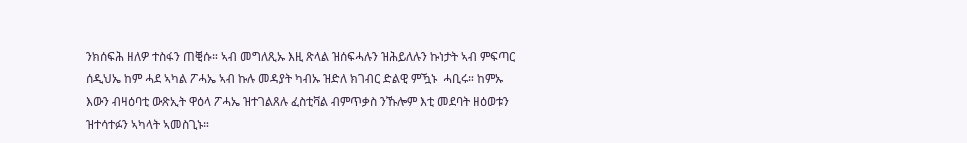ንክሰፍሕ ዘለዎ ተስፋን ጠቒሱ። ኣብ መግለጺኡ እዚ ጽላል ዝሰፍሓሉን ዝሕይለሉን ኩነታት ኣብ ምፍጣር ሰዲህኤ ከም ሓደ ኣካል ፖሓኤ ኣብ ኩሉ መዳያት ካብኡ ዝድለ ክገብር ድልዊ ምዃኑ  ሓቢሩ። ከምኡ እውን ብዛዕባቲ ውጽኢት ዋዕላ ፖሓኤ ዝተገልጸሉ ፈስቲቫል ብምጥቃስ ንኹሎም እቲ መደባት ዘዕወቱን ዝተሳተፉን ኣካላት ኣመስጊኑ።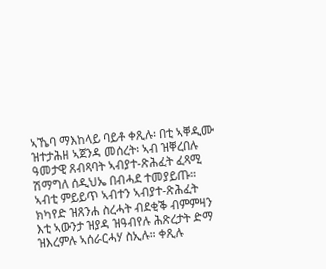ኣኼባ ማእከላይ ባይቶ ቀጺሉ፡ በቲ ኣቐዲሙ ዝተታሕዘ ኣጀንዳ መሰረት፡ ኣብ ዝቐረበሉ ዓመታዊ ጸብጻባት ኣብያተ-ጽሕፈት ፈጻሚ ሽማግለ ሰዲህኤ በብሓደ ተመያይጡ። ኣብቲ ምይይጥ ኣብተን ኣብያተ-ጽሕፈት ክካየድ ዝጸንሐ ስረሓት ብደቂቕ ብምምዛን እቲ ኣውንታ ዝያዳ ዝዓብየሉ ሕጽረታት ድማ ዝእረምሉ ኣሰራርሓሃ ስኢሉ። ቀጺሉ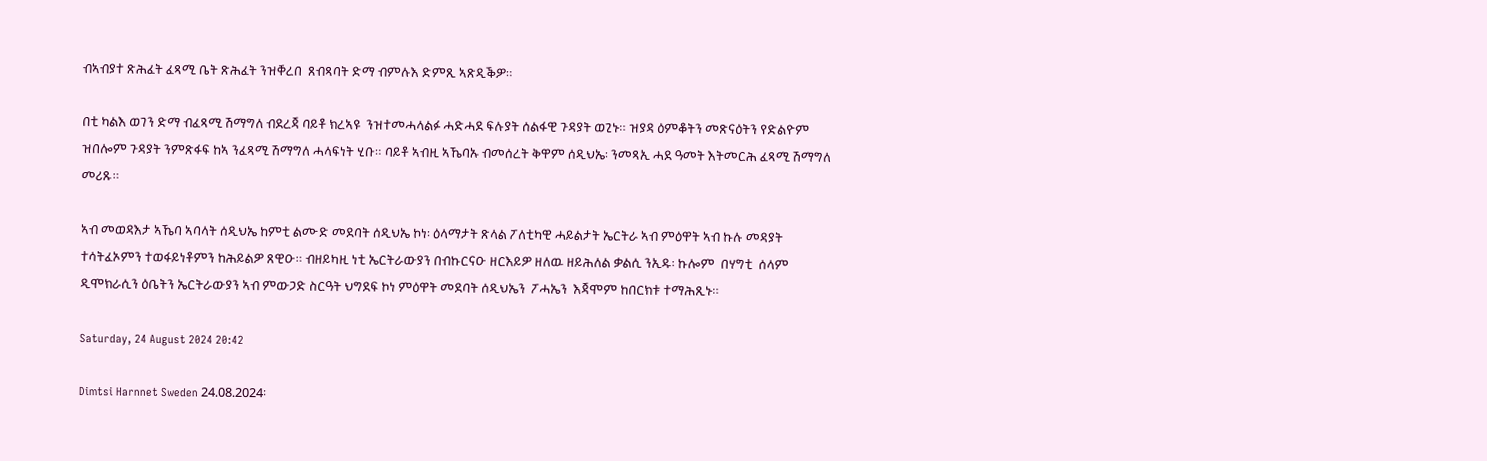ብኣብያተ ጽሕፈት ፈጻሚ ቤት ጽሕፈት ንዝቐረበ  ጸብጻባት ድማ ብምሉእ ድምጺ ኣጽዲቕዎ።

በቲ ካልእ ወገን ድማ ብፈጻሚ ሽማግለ ብደረጃ ባይቶ ክረኣዩ  ንዝተመሓላልፉ ሓድሓደ ፍሉያት ሰልፋዊ ጉዳያት ወጊኑ። ዝያዳ ዕምቆትን መጽናዕትን የድልዮም ዝበሎም ጉዳያት ንምጽፋፍ ከኣ ንፈጻሚ ሽማግለ ሓላፍነት ሂቡ። ባይቶ ኣብዚ ኣኼባኡ ብመሰረት ቅዋም ሰዲህኤ፡ ንመጻኢ ሓደ ዓመት እትመርሕ ፈጻሚ ሽማግለ መሪጹ።

ኣብ መወዳእታ ኣኼባ ኣባላት ሰዲህኤ ከምቲ ልሙድ መደባት ሰዲህኤ ኮነ፡ ዕላማታት ጽላል ፖለቲካዊ ሓይልታት ኤርትራ ኣብ ምዕዋት ኣብ ኩሉ መዳያት ተሳትፈኦምን ተወፋይነቶምን ከሕይልዎ ጸዊዑ። ብዘይካዚ ነቲ ኤርትራውያን በብኩርናዑ ዘርእይዎ ዘለዉ ዘይሕለል ቃልሲ ንኢዱ፡ ኩሎም  በሃግቲ  ሰላም ዲሞክራሲን ዕቤትን ኤርትራውያን ኣብ ምውጋድ ስርዓት ህግደፍ ኮነ ምዕዋት መደባት ሰዲህኤን  ፖሓኤን  እጃሞም ከበርክቱ ተማሕጺኑ።

Saturday, 24 August 2024 20:42

Dimtsi Harnnet Sweden 24.08.2024፡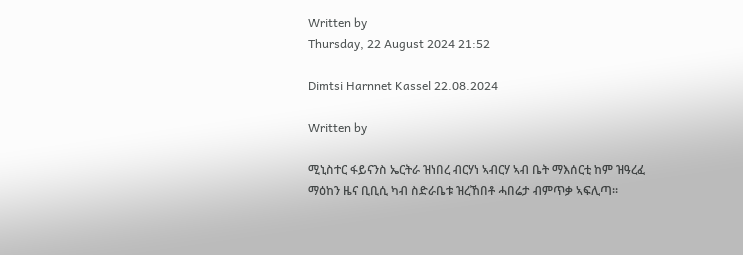Written by
Thursday, 22 August 2024 21:52

Dimtsi Harnnet Kassel 22.08.2024

Written by

ሚኒስተር ፋይናንስ ኤርትራ ዝነበረ ብርሃነ ኣብርሃ ኣብ ቤት ማእሰርቲ ከም ዝዓረፈ ማዕከን ዜና ቢቢሲ ካብ ስድራቤቱ ዝረኸበቶ ሓበሬታ ብምጥቃ ኣፍሊጣ።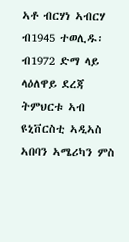ኣቶ ብርሃነ ኣብርሃ ብ1945 ተወሊዱ፡ ብ1972 ድማ ላይ ላዕለዋይ ደረጃ ትምህርቱ ኣብ ዩኒቨርስቲ ኣዲኣስ ኣበባን ኣሜሪካን ምስ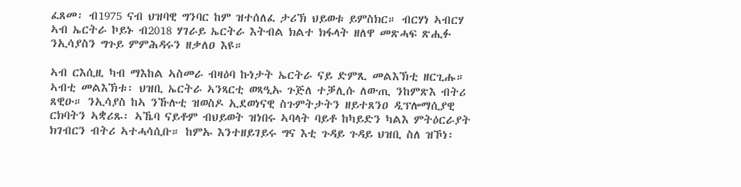ፈጸመ፡ ብ1975 ናብ ህዝባዊ ግንባር ከም ዝተሰለፈ ታሪኽ ህይወቱ ይምስክር። ብርሃነ ኣብርሃ ኣብ ኤርትራ ኮይኑ ብ2018 ሃገራይ ኤርትራ እትብል ክልተ ክፋላት ዘለዋ መጽሓፍ ጽሒፉ ንኢሳያስን ግጉይ ምምሕዳሩን ዘቃለዐ እዩ።

ኣብ ርእሲዚ ካብ ማእከል ኣስመራ ብዛዕባ ኩነታት ኤርትራ ናይ ድምጺ መልእኽቲ ዘርጊሑ። ኣብቲ መልእኽቱ፡ ህዝቢ ኤርትራ ኣንጻርቲ ወጻዒኡ ጉጅለ ተቓሊሱ ለውጢ ንከምጽእ ብትሪ ጸዊዑ። ንኢሳያስ ከኣ ንኹሉቲ ዝወስዶ ኢደወነናዊ ስጉምትታትን ዘይተጸንዐ ዲፕሎማሲያዊ ርክባትን ኣቋሪጹ፡ ኣኼባ ናይቶም ብህይወት ዝነበሩ ኣባላት ባይቶ ከካይድን ካልእ ምትዕርራያት ክገብርን ብትሪ ኣተሓሳሲቡ። ከምኡ እንተዘይገይሩ ግና እቲ ጉዳይ ጉዳይ ህዝቢ ስለ ዝኾነ፡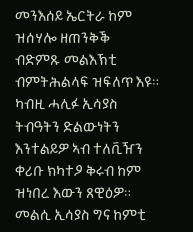መንእሰይ ኤርትራ ከም ዝሰሃሎ ዘጠንቅቕ  ብድምጹ መልእኽቲ ብምትሕልላፍ ዝፍለጥ እዩ። ካብዚ ሓሊፉ ኢሳያስ ትብዓትን ድልውነትን እንተልይዎ ኣብ ተለቪዥን ቀሪቡ ክካተዖ ቅሩብ ከም ዝነበረ እውን ጸዊዕዎ። መልሲ ኢሳያስ ግና ከምቲ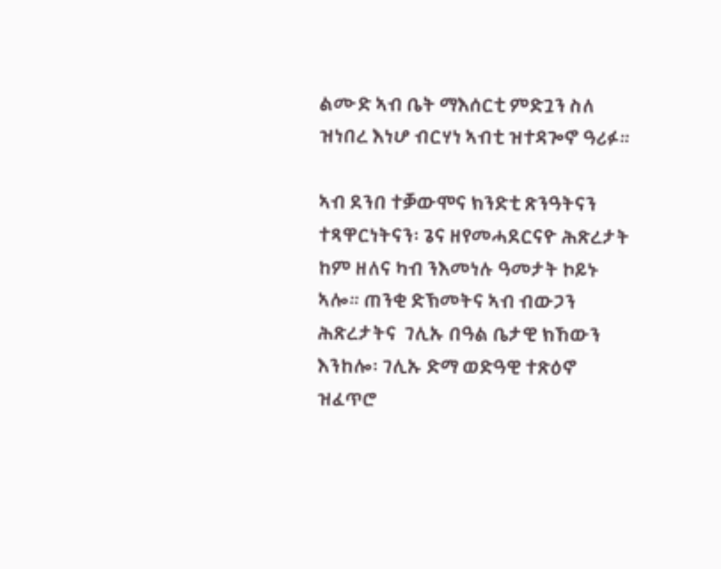ልሙድ ኣብ ቤት ማእሰርቲ ምድጓን ስለ ዝነበረ እነሆ ብርሃነ ኣብቲ ዝተዳጐኖ ዓሪፉ።

ኣብ ደንበ ተቓውሞና ክንድቲ ጽንዓትናን ተጻዋርነትናን፡ ጌና ዘየመሓደርናዮ ሕጽረታት ከም ዘለና ካብ ንእመነሉ ዓመታት ኮይኑ ኣሎ። ጠንቂ ድኽመትና ኣብ ብውጋን ሕጽረታትና  ገሊኡ በዓል ቤታዊ ክኸውን እንከሎ፡ ገሊኡ ድማ ወድዓዊ ተጽዕኖ ዝፈጥሮ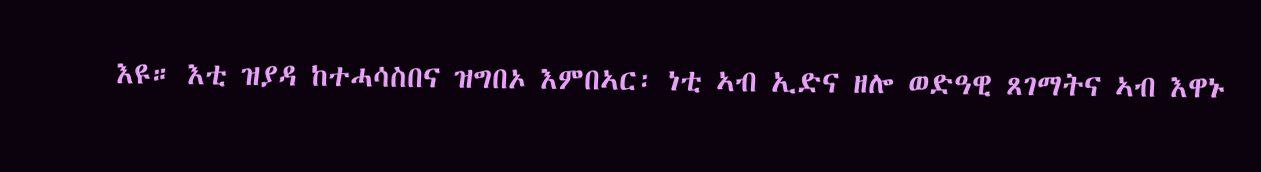እዩ። እቲ ዝያዳ ከተሓሳስበና ዝግበኦ እምበኣር፡ ነቲ ኣብ ኢድና ዘሎ ወድዓዊ ጸገማትና ኣብ እዋኑ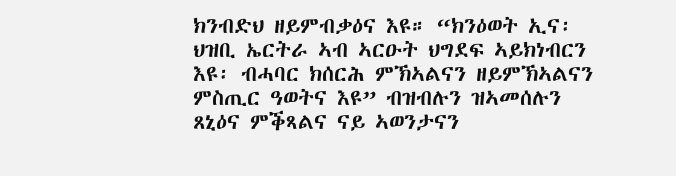ክንብድህ ዘይምብቃዕና እዩ። “ክንዕወት ኢና፡ ህዝቢ ኤርትራ ኣብ ኣርዑት ህግደፍ ኣይክነብርን እዩ፡ ብሓባር ክሰርሕ ምኽኣልናን ዘይምኽኣልናን ምስጢር ዓወትና እዩ” ብዝብሉን ዝኣመሰሉን ጸኒዕና ምቕጻልና ናይ ኣወንታናን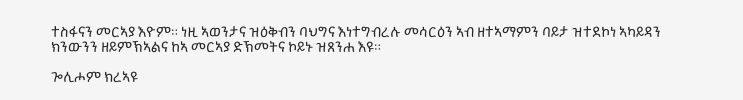ተስፋናን መርኣያ እዮም። ነዚ ኣወንታና ዝዕቅብን ባህግና እነተግብረሉ መሳርዕን ኣብ ዘተኣማምን ባይታ ዝተደኮነ ኣካይዳን  ክንውንን ዘይምኽኣልና ከኣ መርኣያ ድኽመትና ኮይኑ ዝጸንሐ እዩ።

ጐሊሖም ክረኣዩ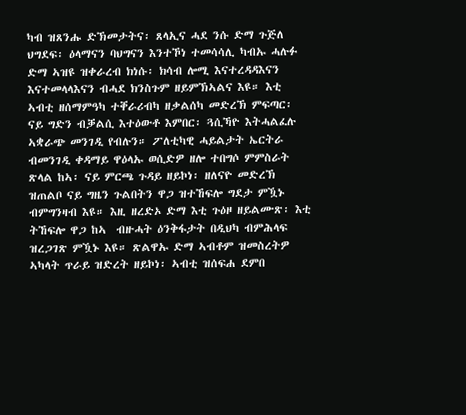ካብ ዝጸንሑ ድኽመታትና፡ ጸላኢና ሓደ ንሱ ድማ ጉጅለ ህግደፍ፡ ዕላማናን ባህግናን እንተኾነ ተመሳሳሊ ካብኡ ሓሉፉ ድማ ኣዝዩ ዝቀራረብ ክነሱ፡ ክሳብ ሎሚ እናተረዳዳእናን እናተመላላእናን ብሓደ ክንስጉም ዘይምኽኣልና እዩ። እቲ ኣብቲ ዘሰማምዓካ ተቐራሪብካ ዘቃልሰካ መድረኽ ምፍጣር፡ ናይ ግድን ብቓልሲ እተዕውቶ እምበር፡ ጓሲኻዮ እትሓልፈሉ ኣቋራጭ መንገዲ የብሉን። ፖለቲካዊ ሓይልታት ኤርትራ ብመንገዲ ቀዳማይ ዋዕላኡ ወሲድዎ ዘሎ ተበግሶ ምምስራት ጽላል ከኣ፡ ናይ ምርጫ ጉዳይ ዘይኮነ፡ ዘለናዮ መድረኽ ዝጠልቦ ናይ ግዜን ጉልበትን ዋጋ ዝተኸፍሎ ግደታ ምዃኑ ብምግንዛብ እዩ። እዚ ዘረድኦ ድማ እቲ ጉዕዞ ዘይልሙጽ፡ እቲ ትኸፍሎ ዋጋ ከኣ  ብዙሓት ዕንቅፋታት በዲህካ ብምሕላፍ ዝረጋገጽ ምዃኑ እዩ። ጽልዋኡ ድማ ኣብቶም ዝመስረትዎ ኣካላት ጥራይ ዝድረት ዘይኮነ፡ ኣብቲ ዝሰፍሐ ደምበ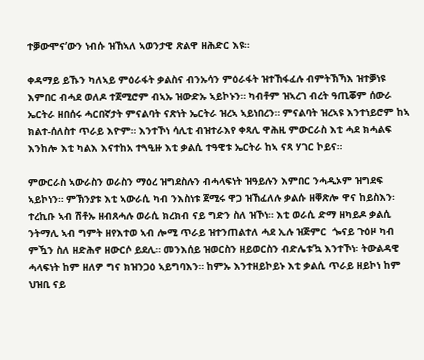ተቓውሞና’ውን ነብሱ ዝኸኣለ ኣወንታዊ ጽልዋ ዘሕድር እዩ።

ቀዳማይ ይኹን ካለኣይ ምዕራፋት ቃልስና ብንኡሳን ምዕራፋት ዝተኸፋፈሉ ብምትኽኻእ ዝተቓነዩ እምበር ብሓደ ወለዶ ተጀሚሮም ብኣኡ ዝውድኡ ኣይኮኑን። ካብቶም ዝኣረገ ብረት ዓጢቖም ሰውራ ኤርትራ ዘበሰሩ ሓርበኛታት ምናልባት ናጽነት ኤርትራ ዝረኣ ኣይነበረን። ምናልባት ዝረኣዩ እንተነይሮም ከኣ ክልተ-ሰለስተ ጥራይ እዮም። እንተኾነ ሳሊቲ ብዝተራእየ ቀጻሊ ዋሕዚ ምውርራስ እቲ ሓደ ክሓልፍ እንከሎ እቲ ካልእ እናተከአ ተጓዒዙ እቲ ቃልሲ ተዓዊቱ ኤርትራ ከኣ ናጻ ሃገር ኮይና።

ምውርራስ ኣውራስን ወራስን ማዕረ ዝግደስሉን ብሓላፍነት ዝዓይሉን እምበር ንሓዲኦም ዝግደፍ ኣይኮነን። ምኽንያቱ እቲ ኣውራሲ ካብ ንእስነቱ ጀሚሩ ዋጋ ዝኸፈለሉ ቃልሱ ዘቐጽሎ ዋና ከይስእን፡  ተረኪቡ ኣብ ሽቶኡ ዘብጸሓሉ ወራሲ ክረክብ ናይ ግድን ስለ ዝኾነ። እቲ ወራሲ ድማ ዘካይዶ ቃልሲ ንትማሊ ኣብ ግምት ዘየእተወ ኣብ ሎሚ ጥራይ ዝተንጠልተለ ሓደ ኢሉ ዝጅምር  ጐናይ ጉዕዞ ካብ ምዃን ስለ ዘድሕኖ ዘውርሶ ይደሊ። መንእሰይ ዝወርስን ዘይወርስን ብድሌቱ’ኳ እንተኾነ፡ ትውልዳዊ ሓላፍነት ከም ዘለዎ ግና ክዝንጋዕ ኣይግባእን። ከምኡ እንተዘይኮይኑ እቲ ቃልሲ ጥራይ ዘይኮነ ከም ህዝቢ ናይ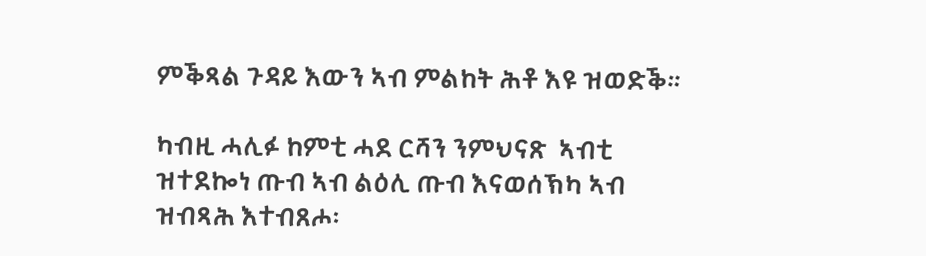ምቕጻል ጉዳይ እውን ኣብ ምልከት ሕቶ እዩ ዝወድቕ።

ካብዚ ሓሊፉ ከምቲ ሓደ ርሻን ንምህናጽ  ኣብቲ ዝተደኰነ ጡብ ኣብ ልዕሊ ጡብ እናወሰኽካ ኣብ ዝብጻሕ እተብጸሖ፡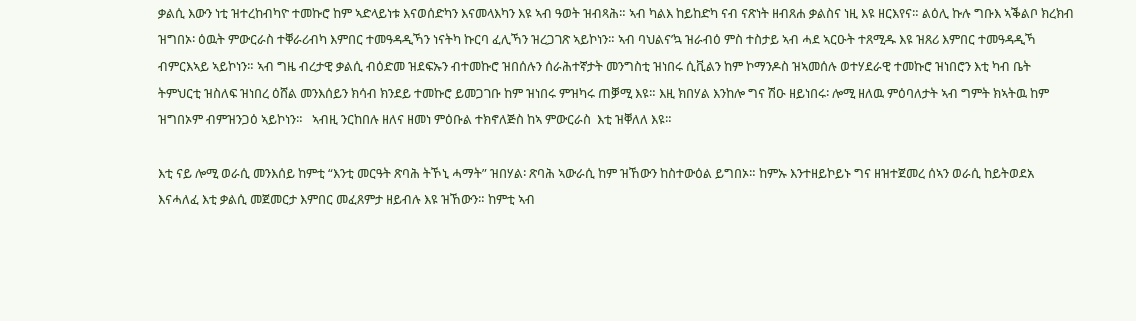ቃልሲ እውን ነቲ ዝተረከብካዮ ተመኩሮ ከም ኣድላይነቱ እናወሰድካን እናመላእካን እዩ ኣብ ዓወት ዝብጻሕ። ኣብ ካልእ ከይከድካ ናብ ናጽነት ዘብጸሐ ቃልስና ነዚ እዩ ዘርእየና። ልዕሊ ኩሉ ግቡእ ኣቕልቦ ክረክብ ዝግበኦ፡ ዕዉት ምውርራስ ተቐራሪብካ እምበር ተመዓዳዲኻን ነናትካ ኩርባ ፈሊኻን ዝረጋገጽ ኣይኮነን። ኣብ ባህልና’ኳ ዝራብዕ ምስ ተስታይ ኣብ ሓደ ኣርዑት ተጸሚዱ እዩ ዝጸሪ እምበር ተመዓዳዲኻ ብምርእኣይ ኣይኮነን። ኣብ ግዜ ብረታዊ ቃልሲ ብዕድመ ዝደፍኡን ብተመኩሮ ዝበሰሉን ሰራሕተኛታት መንግስቲ ዝነበሩ ሲቪልን ከም ኮማንዶስ ዝኣመሰሉ ወተሃደራዊ ተመኩሮ ዝነበሮን እቲ ካብ ቤት ትምህርቲ ዝስለፍ ዝነበረ ዕሸል መንእሰይን ክሳብ ክንደይ ተመኩሮ ይመጋገቡ ከም ዝነበሩ ምዝካሩ ጠቓሚ እዩ። እዚ ክበሃል እንከሎ ግና ሽዑ ዘይነበሩ፡ ሎሚ ዘለዉ ምዕባለታት ኣብ ግምት ክኣትዉ ከም ዝግበኦም ብምዝንጋዕ ኣይኮነን።   ኣብዚ ንርከበሉ ዘለና ዘመነ ምዕቡል ተክኖለጅስ ከኣ ምውርራስ  እቲ ዝቐለለ እዩ።

እቲ ናይ ሎሚ ወራሲ መንእሰይ ከምቲ “እንቲ መርዓት ጽባሕ ትኾኒ ሓማት” ዝበሃል፡ ጽባሕ ኣውራሲ ከም ዝኸውን ከስተውዕል ይግበኦ። ከምኡ እንተዘይኮይኑ ግና ዘዝተጀመረ ሰኣን ወራሲ ከይትወደአ እናሓለፈ እቲ ቃልሲ መጀመርታ እምበር መፈጸምታ ዘይብሉ እዩ ዝኸውን። ከምቲ ኣብ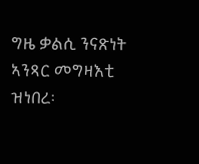ግዜ ቃልሲ ንናጽነት ኣንጻር መግዛእቲ  ዝነበረ፡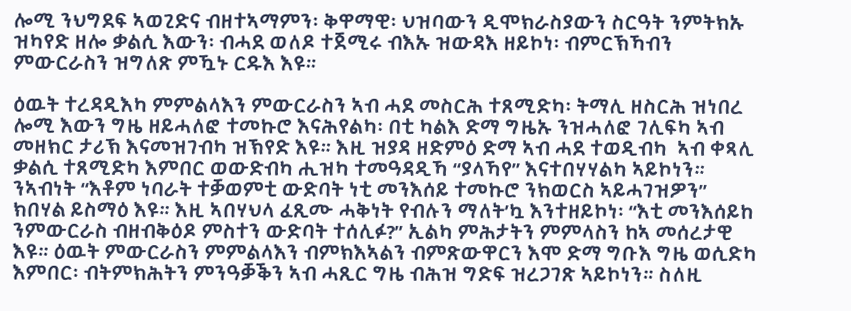ሎሚ ንህግደፍ ኣወጊድና ብዘተኣማምን፡ ቅዋማዊ፡ ህዝባውን ዲሞክራስያውን ስርዓት ንምትክኡ ዝካየድ ዘሎ ቃልሲ እውን፡ ብሓደ ወለዶ ተጀሚሩ ብእኡ ዝውዳእ ዘይኮነ፡ ብምርኽኻብን ምውርራስን ዝግለጽ ምዃኑ ርዱእ እዩ።

ዕዉት ተረዳዲእካ ምምልላእን ምውርራስን ኣብ ሓደ መስርሕ ተጸሚድካ፡ ትማሊ ዘስርሕ ዝነበረ ሎሚ እውን ግዜ ዘይሓለፎ ተመኩሮ እናሕየልካ፡ በቲ ካልእ ድማ ግዜኡ ንዝሓለፎ ገሊፍካ ኣብ መዘክር ታሪኽ እናመዝገብካ ዝኽየድ እዩ። እዚ ዝያዳ ዘድምዕ ድማ ኣብ ሓደ ተወዲብካ  ኣብ ቀጻሊ ቃልሲ ተጸሚድካ እምበር ወውድብካ ሒዝካ ተመዓዳዲኻ “ያላኻየ” እናተበሃሃልካ ኣይኮነን። ንኣብነት “እቶም ነባራት ተቓወምቲ ውድባት ነቲ መንእሰይ ተመኩሮ ንክወርስ ኣይሓገዝዎን” ክበሃል ይስማዕ እዩ። እዚ ኣበሃህላ ፈጺሙ ሓቅነት የብሉን ማለት’ኳ እንተዘይኮነ፡ “እቲ መንእሰይከ ንምውርራስ ብዘብቅዕዶ ምስተን ውድባት ተሰሊፉ?” ኢልካ ምሕታትን ምምላስን ከኣ መሰረታዊ እዩ። ዕዉት ምውርራስን ምምልላእን ብምክእኣልን ብምጽውዋርን እሞ ድማ ግቡእ ግዜ ወሲድካ እምበር፡ ብትምክሕትን ምንዓቓቕን ኣብ ሓጺር ግዜ ብሕዝ ግድፍ ዝረጋገጽ ኣይኮነን። ስለዚ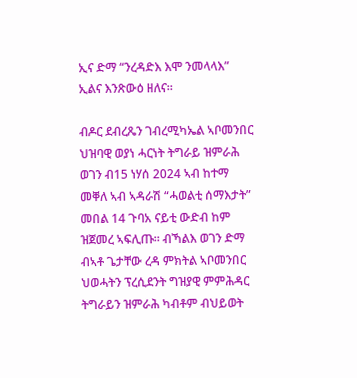ኢና ድማ “ንረዳድእ እሞ ንመላላእ”  ኢልና እንጽውዕ ዘለና።

ብዶር ደብረጼን ገብረሚካኤል ኣቦመንበር ህዝባዊ ወያነ ሓርነት ትግራይ ዝምራሕ ወገን ብ15 ነሃሰ 2024 ኣብ ከተማ መቐለ ኣብ ኣዳራሽ “ሓወልቲ ሰማእታት” መበል 14 ጉባአ ናይቲ ውድብ ከም ዝጀመረ ኣፍሊጡ። ብኻልእ ወገን ድማ ብኣቶ ጌታቸው ረዳ ምክትል ኣቦመንበር ህወሓትን ፕረሲደንት ግዝያዊ ምምሕዳር ትግራይን ዝምራሕ ካብቶም ብህይወት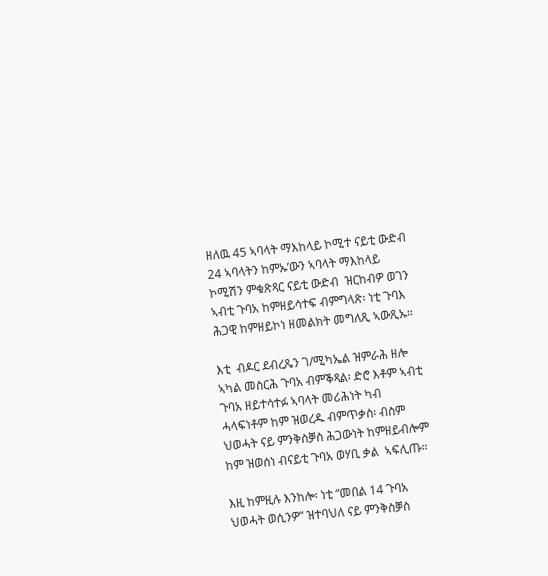ዘለዉ 45 ኣባላት ማእከላይ ኮሚተ ናይቲ ውድብ 24 ኣባላትን ከምኡ’ውን ኣባላት ማእከላይ ኮሚሽን ምቁጽጻር ናይቲ ውድብ  ዝርከብዎ ወገን ኣብቲ ጉባአ ከምዘይሳተፍ ብምግላጽ፡ ነቲ ጉባእ ሕጋዊ ከምዘይኮነ ዘመልክት መግለጺ ኣውጺኡ።

እቲ  ብዶር ደብረጼን ገ/ሚካኤል ዝምራሕ ዘሎ ኣካል መስርሕ ጉባአ ብምቕጻል፡ ድሮ እቶም ኣብቲ ጉባአ ዘይተሳተፉ ኣባላት መሪሕነት ካብ ሓላፍነቶም ከም ዝወረዱ ብምጥቃስ፡ ብስም ህወሓት ናይ ምንቅስቓስ ሕጋውነት ከምዘይብሎም ከም ዝወሰነ ብናይቲ ጉባአ ወሃቢ ቃል  ኣፍሊጡ።

እዚ ከምዚሉ እንከሎ፡ ነቲ “መበል 14 ጉባአ ህወሓት ወሲንዎ” ዝተባህለ ናይ ምንቅስቓስ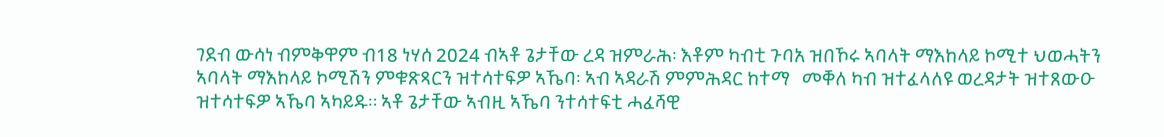ገደብ ውሳነ ብምቅዋም ብ18 ነሃሰ 2024 ብኣቶ ጌታቸው ረዳ ዝምራሕ፡ እቶም ካብቲ ጉባአ ዝበኾሩ ኣባላት ማእከላይ ኮሚተ ህወሓትን ኣባላት ማእከላይ ኮሚሽን ምቁጽጻርን ዝተሳተፍዎ ኣኼባ፡ ኣብ ኣዳራሽ ምምሕዳር ከተማ   መቐለ ካብ ዝተፈላለዩ ወረዳታት ዝተጸውዑ ዝተሳተፍዎ ኣኼባ ኣካይዱ። ኣቶ ጌታቸው ኣብዚ ኣኼባ ንተሳተፍቲ ሓፈሻዊ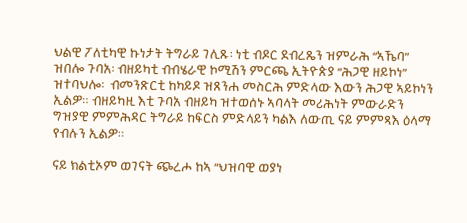ህልዊ ፖለቲካዊ ኩነታት ትግራይ ገሊጹ፡ ነቲ ብዶር ደብረጼን ዝምራሕ “ኣኼባ” ዝበሎ ጉባአ፡ ብዘይካቲ ብብሄራዊ ኮሚሽን ምርጫ ኢትዮጵያ “ሕጋዊ ዘይኮነ” ዝተባህሎ፡  ብመንጽርቲ ከካይዶ ዝጸንሐ መስርሕ ምድላው እውን ሕጋዊ ኣይኮነን ኢልዎ። ብዘይካዚ እቲ ጉባአ ብዘይካ ዝተወሰኑ ኣባላት መሪሕነት ምውራድን ግዝያዊ ምምሕዳር ትግራይ ከፍርስ ምድላይን ካልእ ለውጢ ናይ ምምጻእ ዕላማ የብሉን ኢልዎ።

ናይ ክልቲኦም ወገናት ጭረሖ ከኣ “ህዝባዊ ወያነ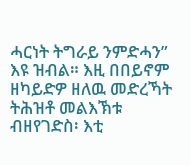ሓርነት ትግራይ ንምድሓን”  እዩ ዝብል። እዚ በበይኖም ዘካይድዎ ዘለዉ መድረኻት ትሕዝቶ መልእኽቱ ብዘየገድስ፡ እቲ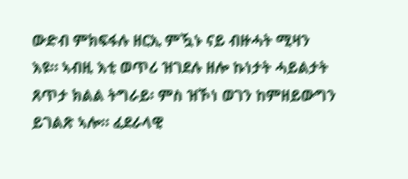ውድብ ምክፍፋሉ ዘርኢ ምዃኑ ናይ ብዙሓት ሚዛን እዩ። ኣብዚ እቲ ወጥሪ ዝገደሉ ዘሎ ኩነታት ሓይልታት ጸጥታ ክልል ትግራይ፡ ምስ ዝኾነ ወገን ከምዘይውግን ይገልጽ ኣሎ። ፈደራላዊ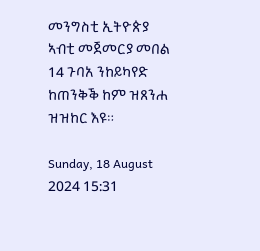መንግስቲ ኢትዮጵያ ኣብቲ መጀመርያ መበል 14 ጉባአ ንከይካየድ ከጠንቅቕ ከም ዝጸንሐ ዝዝከር እዩ።

Sunday, 18 August 2024 15:31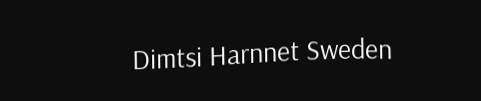Dimtsi Harnnet Sweden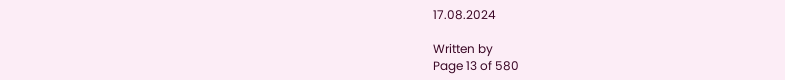17.08.2024

Written by
Page 13 of 580